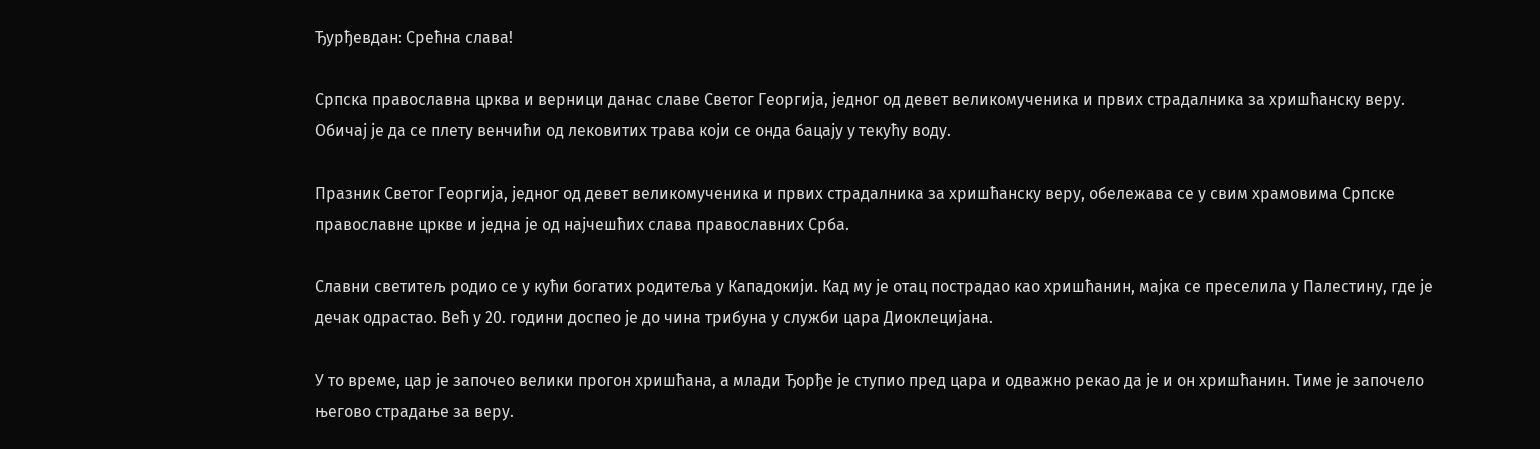Ђурђевдан: Срећна слава!

Српска православна црква и верници данас славе Светог Георгија, једног од девет великомученика и првих страдалника за хришћанску веру. Обичај је да се плету венчићи од лековитих трава који се онда бацају у текућу воду.

Празник Светог Георгија, једног од девет великомученика и првих страдалника за хришћанску веру, обележава се у свим храмовима Српске православне цркве и једна је од најчешћих слава православних Срба.

Славни светитељ родио се у кући богатих родитеља у Кападокији. Кад му је отац пострадао као хришћанин, мајка се преселила у Палестину, где је дечак одрастао. Већ у 20. години доспео је до чина трибуна у служби цара Диоклецијана.

У то време, цар је започео велики прогон хришћана, а млади Ђорђе је ступио пред цара и одважно рекао да је и он хришћанин. Тиме је започело његово страдање за веру.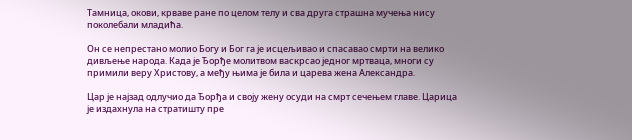Тамница, окови, крваве ране по целом телу и сва друга страшна мучења нису поколебали младића.

Он се непрестано молио Богу и Бог га је исцељивао и спасавао смрти на велико дивљење народа. Када је Ђорђе молитвом васкрсао једног мртваца, многи су примили веру Христову, а међу њима је била и царева жена Александра.

Цар је најзад одлучио да Ђорђа и своју жену осуди на смрт сечењем главе. Царица је издахнула на стратишту пре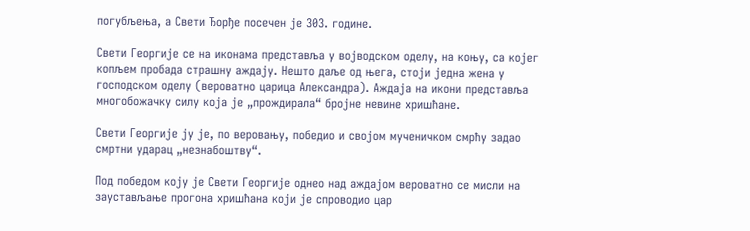погубљења, а Свети Ђорђе посечен је 303. године.

Свети Георгије се на иконама представља у војводском оделу, на коњу, са којег копљем пробада страшну аждају. Нешто даље од њега, стоји једна жена у господском оделу (вероватно царица Александра). Аждаја на икони представља многобожачку силу која је „прождирала“ бројне невине хришћане.

Свети Георгије ју је, по веровању, победио и својом мученичком смрћу задао смртни ударац „незнабоштву“.

Под победом коју је Свети Георгије однео над аждајом вероватно се мисли на заустављање прогона хришћана који је спроводио цар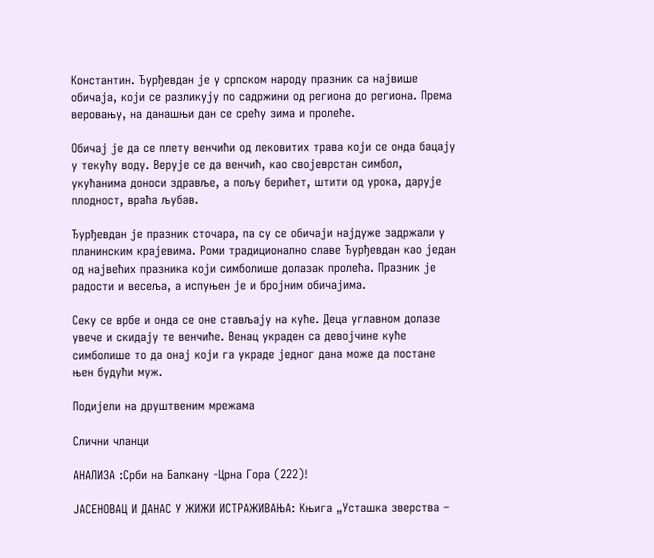Константин. Ђурђевдан је у српском народу празник са највише обичаја, који се разликују по садржини од региона до региона. Према веровању, на данашњи дан се срећу зима и пролеће.

Обичај је да се плету венчићи од лековитих трава који се онда бацају у текућу воду. Верује се да венчић, као својеврстан симбол, укућанима доноси здравље, а пољу берићет, штити од урока, дарује плодност, враћа љубав.

Ђурђевдан је празник сточара, па су се обичаји најдуже задржали у планинским крајевима. Роми традиционално славе Ђурђевдан као један од највећих празника који симболише долазак пролећа. Празник је радости и весеља, а испуњен је и бројним обичајима.

Секу се врбе и онда се оне стављају на куће. Деца углавном долазе увече и скидају те венчиће. Венац украден са девојчине куће симболише то да онај који га украде једног дана може да постане њен будући муж.

Подијели на друштвеним мрежама

Слични чланци

АНАЛИЗА :Срби на Балкану -Црна Гора (222)!

ЈАСЕНОВАЦ И ДАНАС У ЖИЖИ ИСТРАЖИВАЊА: Књига „Усташка зверства –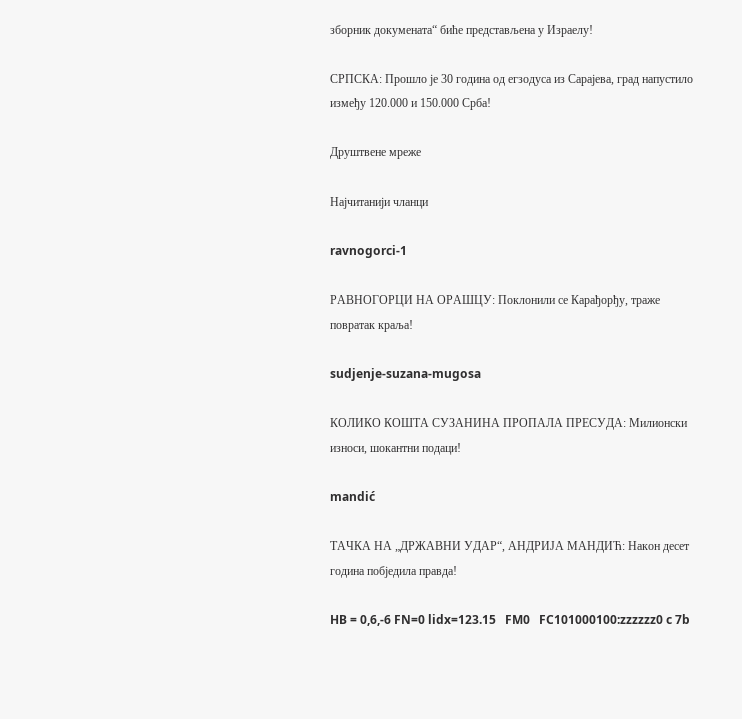зборник докумената“ биће представљена у Израелу!

СРПСКА: Прошло је 30 година од егзодуса из Сарајева, град напустило између 120.000 и 150.000 Срба!

Друштвене мреже

Најчитанији чланци

ravnogorci-1

РАВНОГОРЦИ НА ОРАШЦУ: Поклонили се Карађорђу, траже повратак краља!

sudjenje-suzana-mugosa

КОЛИКО КОШТА СУЗАНИНА ПРОПАЛА ПРЕСУДА: Милионски износи, шокантни подаци!

mandić

ТАЧКА НА „ДРЖАВНИ УДАР“, АНДРИЈА МАНДИЋ: Након десет година побједила правда!

HB = 0,6,-6 FN=0 lidx=123.15   FM0   FC101000100:zzzzzz0 c 7b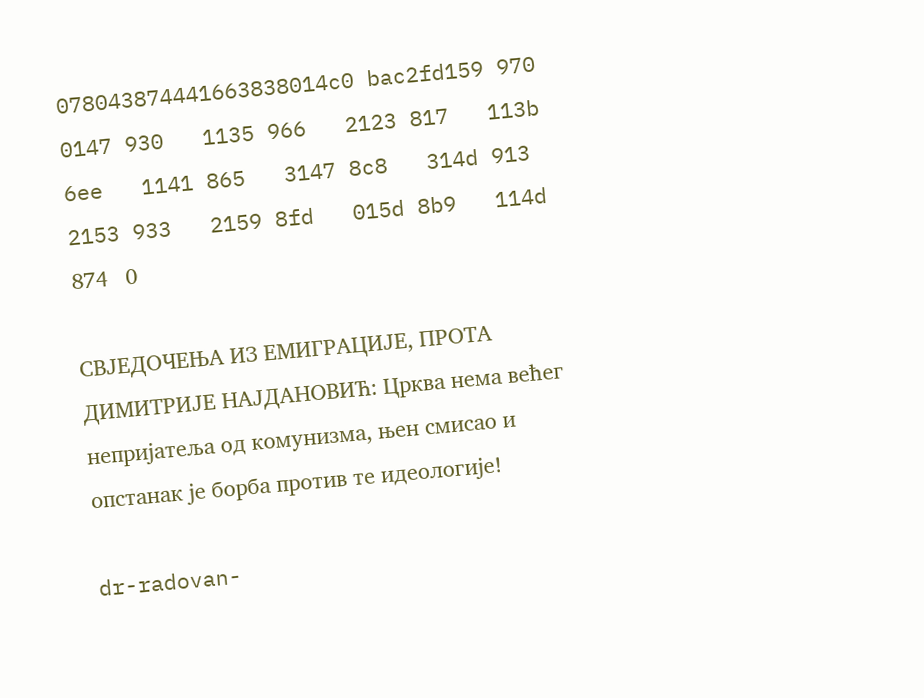078043874441663838014c0 bac2fd159 970   0147 930   1135 966   2123 817   113b 6ee   1141 865   3147 8c8   314d 913   2153 933   2159 8fd   015d 8b9   114d 874   0

СВЈЕДОЧЕЊА ИЗ ЕМИГРАЦИЈЕ, ПРОТА ДИМИТРИЈЕ НАЈДАНОВИЋ: Црква нема већег непријатеља од комунизма, њен смисао и опстанак је борба против те идеологије!

dr-radovan-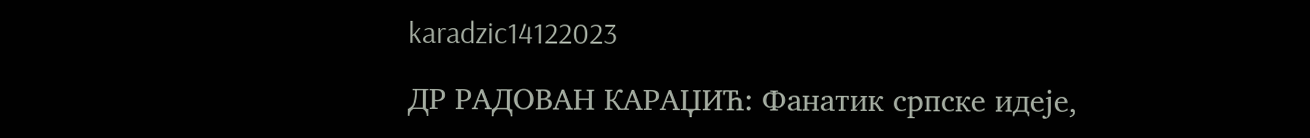karadzic14122023

ДР РАДОВАН КАРАЏИЋ: Фанатик српске идеје,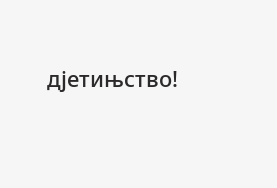дјетињство!